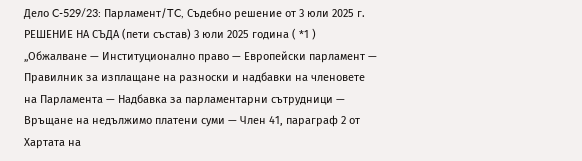Дело C-529/23: Парламент/TC, Съдебно решение от 3 юли 2025 г.
РЕШЕНИЕ НА СЪДА (пети състав) 3 юли 2025 година ( *1 ) „Обжалване — Институционално право — Европейски парламент — Правилник за изплащане на разноски и надбавки на членовете на Парламента — Надбавка за парламентарни сътрудници — Връщане на недължимо платени суми — Член 41, параграф 2 от Хартата на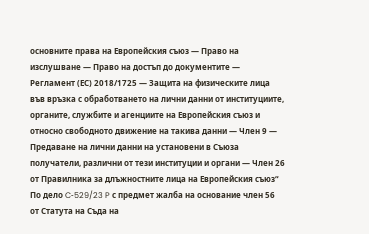основните права на Европейския съюз — Право на изслушване — Право на достъп до документите — Регламент (ЕС) 2018/1725 — Защита на физическите лица във връзка с обработването на лични данни от институциите, органите, службите и агенциите на Европейския съюз и относно свободното движение на такива данни — Член 9 — Предаване на лични данни на установени в Съюза получатели, различни от тези институции и органи — Член 26 от Правилника за длъжностните лица на Европейския съюз“ По дело C‑529/23 P с предмет жалба на основание член 56 от Статута на Съда на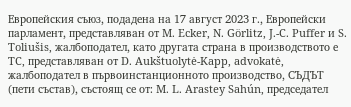Европейския съюз, подадена на 17 август 2023 г., Европейски парламент, представляван от M. Ecker, N. Görlitz, J.‑C. Puffer и S. Toliušis, жалбоподател, като другата страна в производството е TC, представляван от D. Aukštuolytė-Kapp, advokatė, жалбоподател в първоинстанционното производство, СЪДЪТ (пети състав), състоящ се от: M. L. Arastey Sahún, председател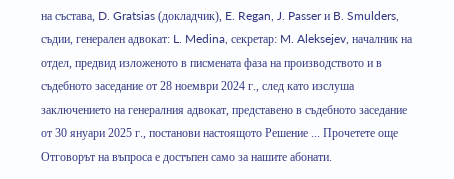на състава, D. Gratsias (докладчик), E. Regan, J. Passer и B. Smulders, съдии, генерален адвокат: L. Medina, секретар: M. Aleksejev, началник на отдел, предвид изложеното в писмената фаза на производството и в съдебното заседание от 28 ноември 2024 г., след като изслуша заключението на генералния адвокат, представено в съдебното заседание от 30 януари 2025 г., постанови настоящото Решение ... Прочетете още
Отговорът на въпроса е достъпен само за нашите абонати.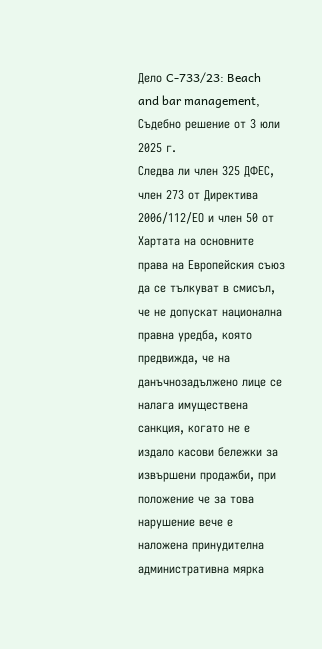Дело C-733/23: Beach and bar management, Съдебно решение от 3 юли 2025 г.
Следва ли член 325 ДФЕС, член 273 от Директива 2006/112/ЕО и член 50 от Хартата на основните права на Европейския съюз да се тълкуват в смисъл, че не допускат национална правна уредба, която предвижда, че на данъчнозадължено лице се налага имуществена санкция, когато не е издало касови бележки за извършени продажби, при положение че за това нарушение вече е наложена принудителна административна мярка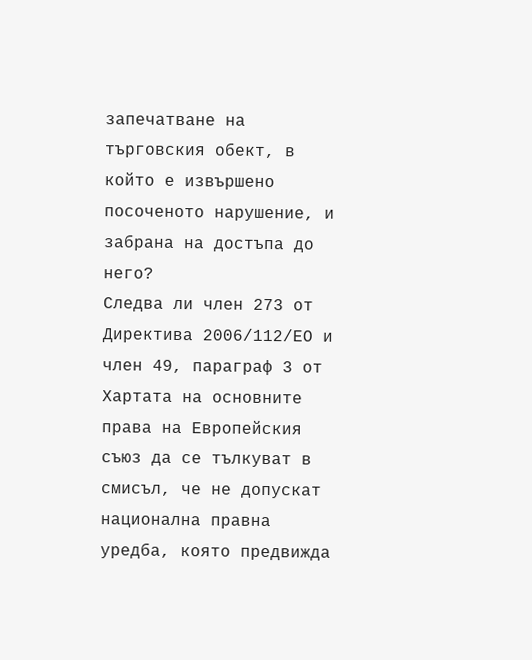запечатване на търговския обект, в който е извършено посоченото нарушение, и забрана на достъпа до него?
Следва ли член 273 от Директива 2006/112/ЕО и член 49, параграф 3 от Хартата на основните права на Европейския съюз да се тълкуват в смисъл, че не допускат национална правна уредба, която предвижда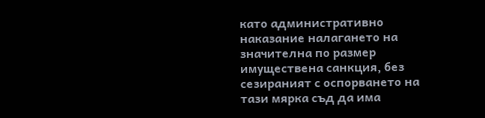като административно наказание налагането на значителна по размер имуществена санкция, без сезираният с оспорването на тази мярка съд да има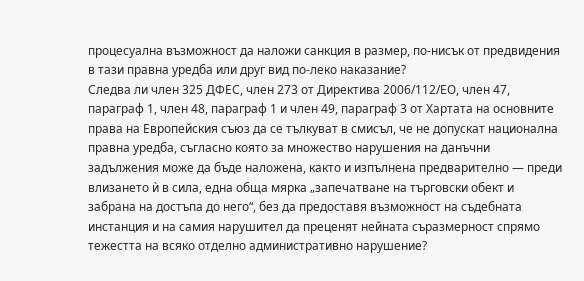процесуална възможност да наложи санкция в размер, по-нисък от предвидения в тази правна уредба или друг вид по-леко наказание?
Следва ли член 325 ДФЕС, член 273 от Директива 2006/112/ЕО, член 47, параграф 1, член 48, параграф 1 и член 49, параграф 3 от Хартата на основните права на Европейския съюз да се тълкуват в смисъл, че не допускат национална правна уредба, съгласно която за множество нарушения на данъчни задължения може да бъде наложена, както и изпълнена предварително — преди влизането ѝ в сила, една обща мярка „запечатване на търговски обект и забрана на достъпа до него“, без да предоставя възможност на съдебната инстанция и на самия нарушител да преценят нейната съразмерност спрямо тежестта на всяко отделно административно нарушение?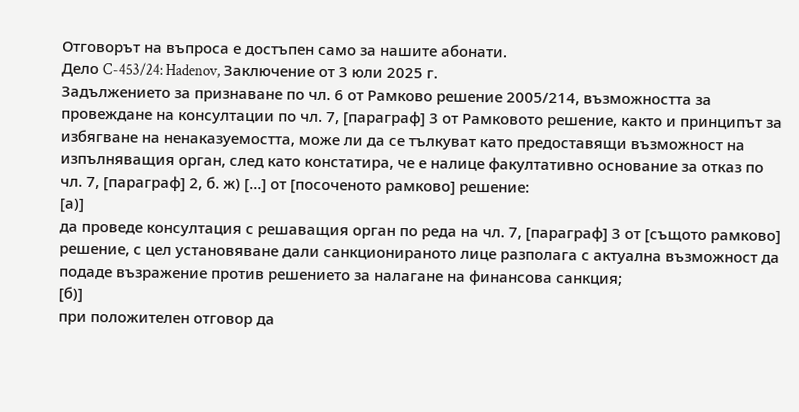Отговорът на въпроса е достъпен само за нашите абонати.
Дело C-453/24: Hadenov, Заключение от 3 юли 2025 г.
Задължението за признаване по чл. 6 от Рамково решение 2005/214, възможността за провеждане на консултации по чл. 7, [параграф] 3 от Рамковото решение, както и принципът за избягване на ненаказуемостта, може ли да се тълкуват като предоставящи възможност на изпълняващия орган, след като констатира, че е налице факултативно основание за отказ по чл. 7, [параграф] 2, б. ж) […] от [посоченото рамково] решение:
[а)]
да проведе консултация с решаващия орган по реда на чл. 7, [параграф] 3 от [същото рамково] решение, с цел установяване дали санкционираното лице разполага с актуална възможност да подаде възражение против решението за налагане на финансова санкция;
[б)]
при положителен отговор да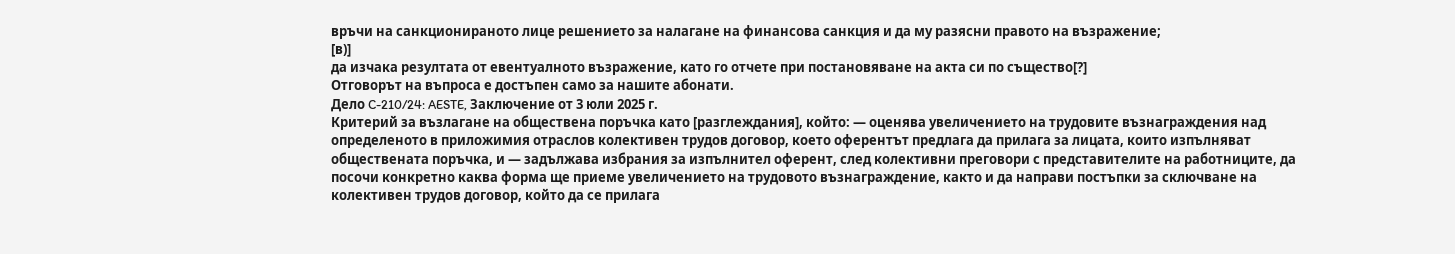връчи на санкционираното лице решението за налагане на финансова санкция и да му разясни правото на възражение;
[в)]
да изчака резултата от евентуалното възражение, като го отчете при постановяване на акта си по същество[?]
Отговорът на въпроса е достъпен само за нашите абонати.
Дело C-210/24: AESTE, Заключение от 3 юли 2025 г.
Критерий за възлагане на обществена поръчка като [разглеждания], който: — оценява увеличението на трудовите възнаграждения над определеното в приложимия отраслов колективен трудов договор, което оферентът предлага да прилага за лицата, които изпълняват обществената поръчка, и — задължава избрания за изпълнител оферент, след колективни преговори с представителите на работниците, да посочи конкретно каква форма ще приеме увеличението на трудовото възнаграждение, както и да направи постъпки за сключване на колективен трудов договор, който да се прилага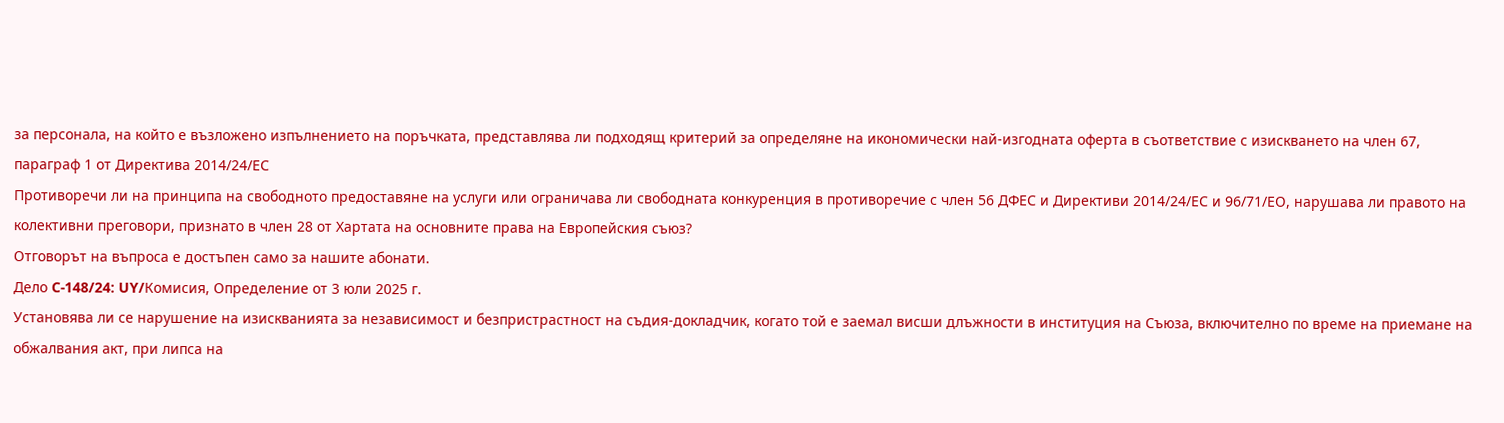за персонала, на който е възложено изпълнението на поръчката, представлява ли подходящ критерий за определяне на икономически най-изгодната оферта в съответствие с изискването на член 67, параграф 1 от Директива 2014/24/ЕС
Противоречи ли на принципа на свободното предоставяне на услуги или ограничава ли свободната конкуренция в противоречие с член 56 ДФЕС и Директиви 2014/24/ЕС и 96/71/ЕО, нарушава ли правото на колективни преговори, признато в член 28 от Хартата на основните права на Европейския съюз?
Отговорът на въпроса е достъпен само за нашите абонати.
Дело C-148/24: UY/Комисия, Определение от 3 юли 2025 г.
Установява ли се нарушение на изискванията за независимост и безпристрастност на съдия-докладчик, когато той е заемал висши длъжности в институция на Съюза, включително по време на приемане на обжалвания акт, при липса на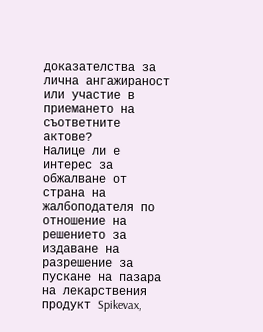доказателства за лична ангажираност или участие в приемането на съответните актове?
Налице ли е интерес за обжалване от страна на жалбоподателя по отношение на решението за издаване на разрешение за пускане на пазара на лекарствения продукт Spikevax,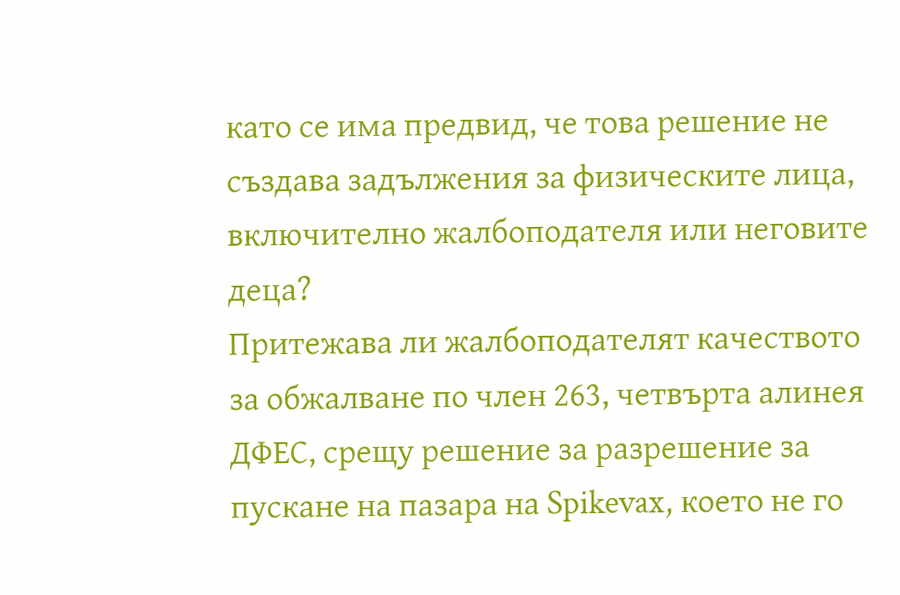като се има предвид, че това решение не създава задължения за физическите лица, включително жалбоподателя или неговите деца?
Притежава ли жалбоподателят качеството за обжалване по член 263, четвърта алинея ДФЕС, срещу решение за разрешение за пускане на пазара на Spikevax, което не го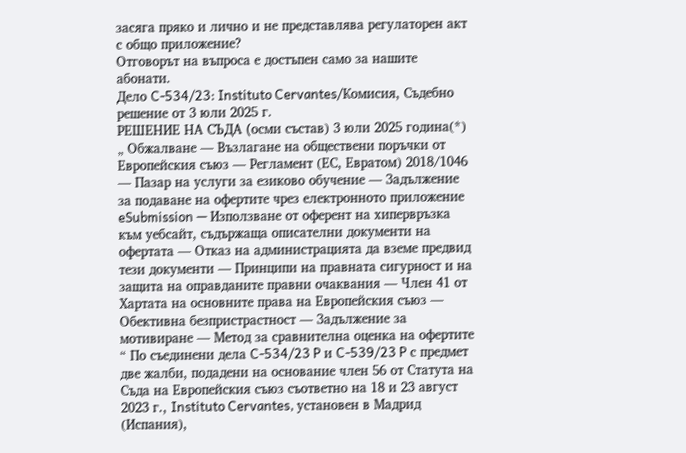засяга пряко и лично и не представлява регулаторен акт с общо приложение?
Отговорът на въпроса е достъпен само за нашите абонати.
Дело C-534/23: Instituto Cervantes/Комисия, Съдебно решение от 3 юли 2025 г.
РЕШЕНИЕ НА СЪДА (oсми състав) 3 юли 2025 година(*) „ Обжалване — Възлагане на обществени поръчки от Европейския съюз — Регламент (ЕС, Евратом) 2018/1046 — Пазар на услуги за езиково обучение — Задължение за подаване на офертите чрез електронното приложение eSubmission — Използване от оферент на хипервръзка към уебсайт, съдържаща описателни документи на офертата — Отказ на администрацията да вземе предвид тези документи — Принципи на правната сигурност и на защита на оправданите правни очаквания — Член 41 от Хартата на основните права на Европейския съюз — Обективна безпристрастност — Задължение за мотивиране — Метод за сравнителна оценка на офертите “ По съединени дела C‑534/23 P и C‑539/23 P с предмет две жалби, подадени на основание член 56 от Статута на Съда на Европейския съюз съответно на 18 и 23 август 2023 г., Instituto Cervantes, установен в Мадрид (Испания),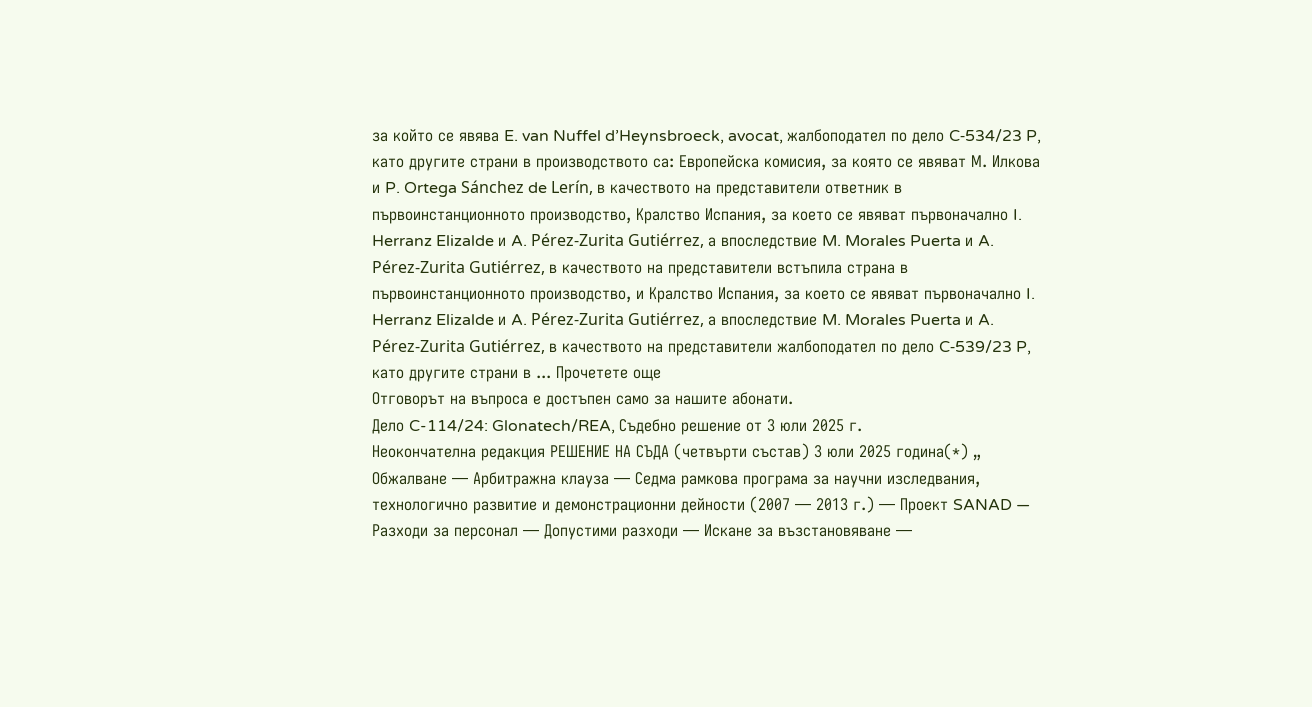за който се явява E. van Nuffel d’Heynsbroeck, avocat, жалбоподател по дело C‑534/23 P, като другите страни в производството са: Европейска комисия, за която се явяват М. Илкова и P. Ortega Sánchez de Lerín, в качеството на представители ответник в първоинстанционното производство, Кралство Испания, за което се явяват първоначално I. Herranz Elizalde и A. Pérez-Zurita Gutiérrez, а впоследствие M. Morales Puerta и A. Pérez-Zurita Gutiérrez, в качеството на представители встъпила страна в първоинстанционното производство, и Кралство Испания, за което се явяват първоначално I. Herranz Elizalde и A. Pérez-Zurita Gutiérrez, а впоследствие M. Morales Puerta и A. Pérez-Zurita Gutiérrez, в качеството на представители жалбоподател по дело C‑539/23 P, като другите страни в ... Прочетете още
Отговорът на въпроса е достъпен само за нашите абонати.
Дело C-114/24: Glonatech/REA, Съдебно решение от 3 юли 2025 г.
Неокончателна редакция РЕШЕНИЕ НА СЪДА (четвърти състав) 3 юли 2025 година(*) „ Обжалване — Арбитражна клауза — Седма рамкова програма за научни изследвания, технологично развитие и демонстрационни дейности (2007 — 2013 г.) — Проект SANAD — Разходи за персонал — Допустими разходи — Искане за възстановяване —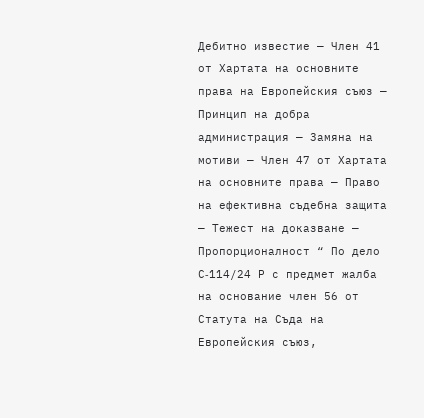Дебитно известие — Член 41 от Хартата на основните права на Европейския съюз — Принцип на добра администрация — Замяна на мотиви — Член 47 от Хартата на основните права — Право на ефективна съдебна защита — Тежест на доказване — Пропорционалност “ По дело C‑114/24 P с предмет жалба на основание член 56 от Статута на Съда на Европейския съюз,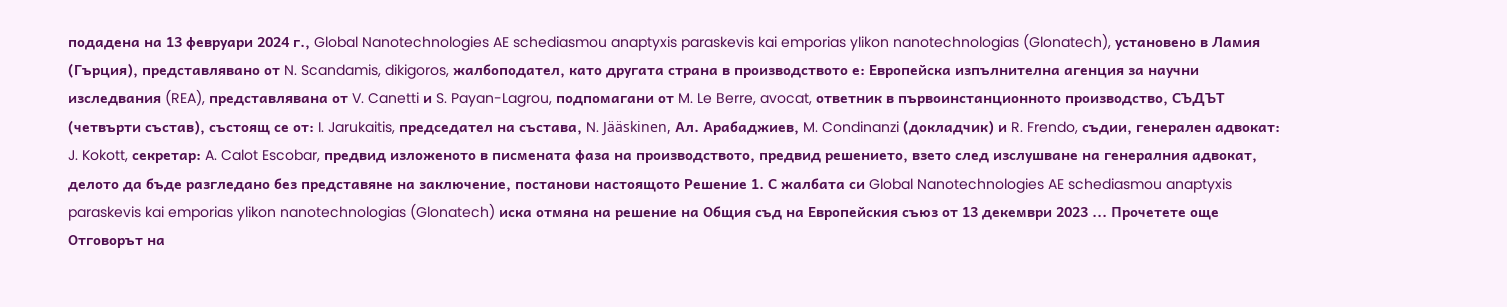подадена на 13 февруари 2024 г., Global Nanotechnologies AE schediasmou anaptyxis paraskevis kai emporias ylikon nanotechnologias (Glonatech), установено в Ламия (Гърция), представлявано от N. Scandamis, dikigoros, жалбоподател, като другата страна в производството е: Европейска изпълнителна агенция за научни изследвания (REA), представлявана от V. Canetti и S. Payan-Lagrou, подпомагани от M. Le Berre, avocat, ответник в първоинстанционното производство, СЪДЪТ (четвърти състав), състоящ се от: I. Jarukaitis, председател на състава, N. Jääskinen, Aл. Арабаджиев, M. Condinanzi (докладчик) и R. Frendo, съдии, генерален адвокат: J. Kokott, секретар: A. Calot Escobar, предвид изложеното в писмената фаза на производството, предвид решението, взето след изслушване на генералния адвокат, делото да бъде разгледано без представяне на заключение, постанови настоящото Решение 1. С жалбата си Global Nanotechnologies AE schediasmou anaptyxis paraskevis kai emporias ylikon nanotechnologias (Glonatech) иска отмяна на решение на Общия съд на Европейския съюз от 13 декември 2023 ... Прочетете още
Отговорът на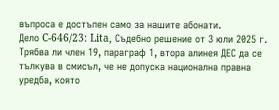въпроса е достъпен само за нашите абонати.
Дело C-646/23: Lita, Съдебно решение от 3 юли 2025 г.
Трябва ли член 19, параграф 1, втора алинея ДЕС да се тълкува в смисъл, че не допуска национална правна уредба, която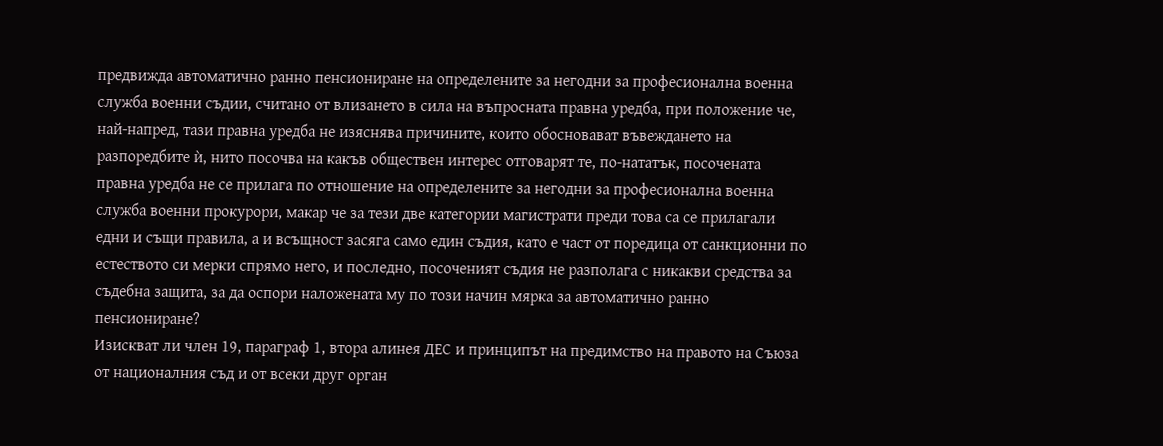предвижда автоматично ранно пенсиониране на определените за негодни за професионална военна служба военни съдии, считано от влизането в сила на въпросната правна уредба, при положение че, най-напред, тази правна уредба не изяснява причините, които обосновават въвеждането на разпоредбите ѝ, нито посочва на какъв обществен интерес отговарят те, по-нататък, посочената правна уредба не се прилага по отношение на определените за негодни за професионална военна служба военни прокурори, макар че за тези две категории магистрати преди това са се прилагали едни и същи правила, а и всъщност засяга само един съдия, като е част от поредица от санкционни по естеството си мерки спрямо него, и последно, посоченият съдия не разполага с никакви средства за съдебна защита, за да оспори наложената му по този начин мярка за автоматично ранно пенсиониране?
Изискват ли член 19, параграф 1, втора алинея ДЕС и принципът на предимство на правото на Съюза от националния съд и от всеки друг орган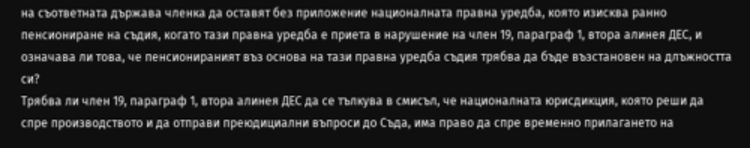на съответната държава членка да оставят без приложение националната правна уредба, която изисква ранно пенсиониране на съдия, когато тази правна уредба е приета в нарушение на член 19, параграф 1, втора алинея ДЕС, и означава ли това, че пенсионираният въз основа на тази правна уредба съдия трябва да бъде възстановен на длъжността си?
Трябва ли член 19, параграф 1, втора алинея ДЕС да се тълкува в смисъл, че националната юрисдикция, която реши да спре производството и да отправи преюдициални въпроси до Съда, има право да спре временно прилагането на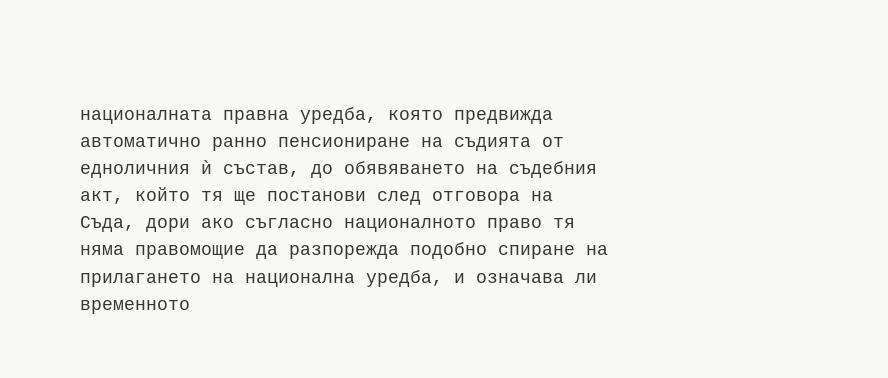националната правна уредба, която предвижда автоматично ранно пенсиониране на съдията от едноличния ѝ състав, до обявяването на съдебния акт, който тя ще постанови след отговора на Съда, дори ако съгласно националното право тя няма правомощие да разпорежда подобно спиране на прилагането на национална уредба, и означава ли временното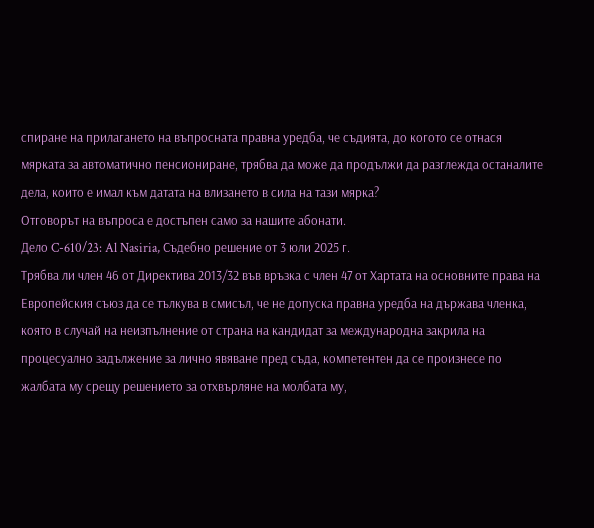спиране на прилагането на въпросната правна уредба, че съдията, до когото се отнася мярката за автоматично пенсиониране, трябва да може да продължи да разглежда останалите дела, които е имал към датата на влизането в сила на тази мярка?
Отговорът на въпроса е достъпен само за нашите абонати.
Дело C-610/23: Al Nasiria, Съдебно решение от 3 юли 2025 г.
Трябва ли член 46 от Директива 2013/32 във връзка с член 47 от Хартата на основните права на Европейския съюз да се тълкува в смисъл, че не допуска правна уредба на държава членка, която в случай на неизпълнение от страна на кандидат за международна закрила на процесуално задължение за лично явяване пред съда, компетентен да се произнесе по жалбата му срещу решението за отхвърляне на молбата му,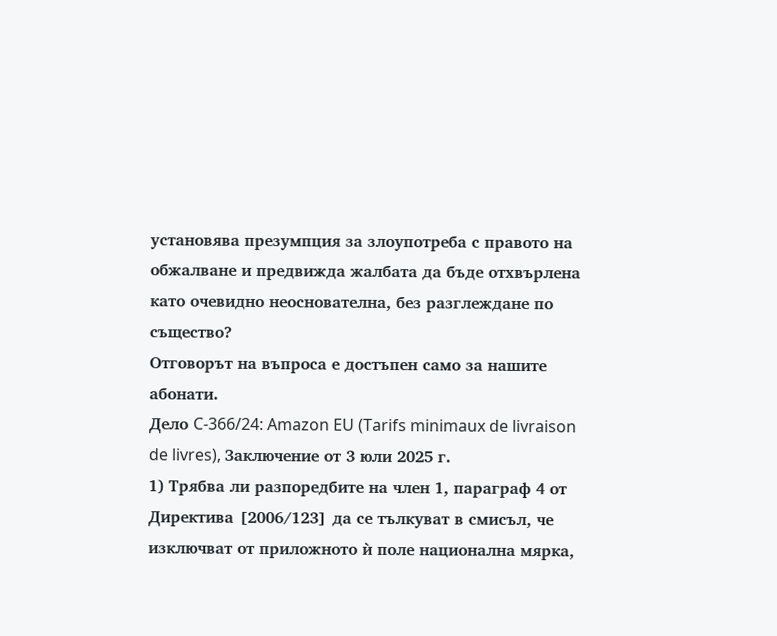установява презумпция за злоупотреба с правото на обжалване и предвижда жалбата да бъде отхвърлена като очевидно неоснователна, без разглеждане по същество?
Отговорът на въпроса е достъпен само за нашите абонати.
Дело C-366/24: Amazon EU (Tarifs minimaux de livraison de livres), Заключение от 3 юли 2025 г.
1) Трябва ли разпоредбите на член 1, параграф 4 от Директива [2006/123] да се тълкуват в смисъл, че изключват от приложното ѝ поле национална мярка,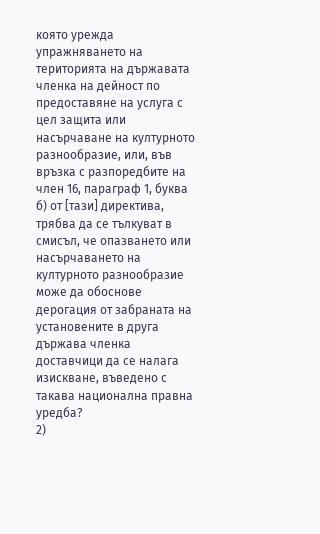която урежда упражняването на територията на държавата членка на дейност по предоставяне на услуга с цел защита или насърчаване на културното разнообразие, или, във връзка с разпоредбите на член 16, параграф 1, буква б) от [тази] директива, трябва да се тълкуват в смисъл, че опазването или насърчаването на културното разнообразие може да обоснове дерогация от забраната на установените в друга държава членка доставчици да се налага изискване, въведено с такава национална правна уредба?
2)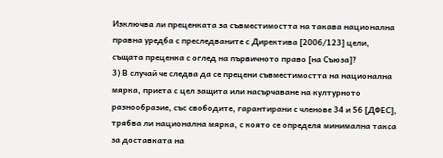Изключва ли преценката за съвместимостта на такава национална правна уредба с преследваните с Директива [2006/123] цели, същата преценка с оглед на първичното право [на Съюза]?
3) В случай че следва да се прецени съвместимостта на национална мярка, приета с цел защита или насърчаване на културното разнообразие, със свободите, гарантирани с членове 34 и 56 [ДФЕС], трябва ли национална мярка, с която се определя минимална такса за доставката на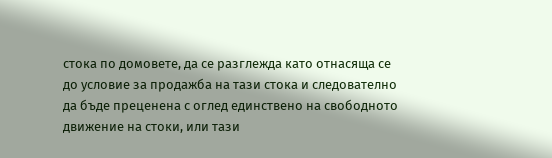стока по домовете, да се разглежда като отнасяща се до условие за продажба на тази стока и следователно да бъде преценена с оглед единствено на свободното движение на стоки, или тази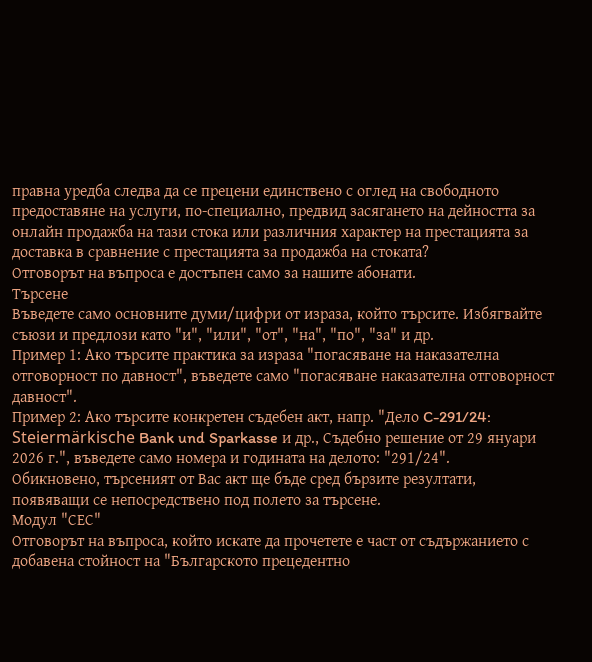правна уредба следва да се прецени единствено с оглед на свободното предоставяне на услуги, по-специално, предвид засягането на дейността за онлайн продажба на тази стока или различния характер на престацията за доставка в сравнение с престацията за продажба на стоката?
Отговорът на въпроса е достъпен само за нашите абонати.
Търсене
Въведете само основните думи/цифри от израза, който търсите. Избягвайте съюзи и предлози като "и", "или", "от", "на", "по", "за" и др.
Пример 1: Ако търсите практика за израза "погасяване на наказателна отговорност по давност", въведете само "погасяване наказателна отговорност давност".
Пример 2: Ако търсите конкретен съдебен акт, напр. "Дело C-291/24: Steiermärkische Bank und Sparkasse и др., Съдебно решение от 29 януари 2026 г.", въведете само номера и годината на делото: "291/24".
Обикновено, търсеният от Вас акт ще бъде сред бързите резултати, появяващи се непосредствено под полето за търсене.
Модул "СЕС"
Отговорът на въпроса, който искате да прочетете е част от съдържанието с добавена стойност на "Българското прецедентно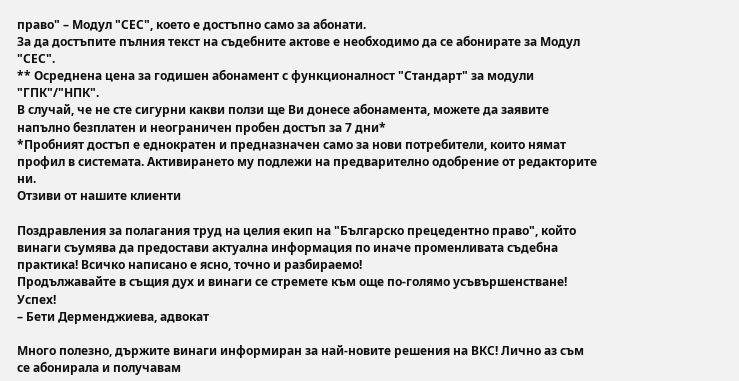право" – Модул "СЕС", което е достъпно само за абонати.
За да достъпите пълния текст на съдебните актове е необходимо да се абонирате за Модул "СЕС".
** Осреднена цена за годишен абонамент с функционалност "Стандарт" за модули "ГПК"/"НПК".
В случай, че не сте сигурни какви ползи ще Ви донесе абонамента, можете да заявите напълно безплатен и неограничен пробен достъп за 7 дни*
*Пробният достъп е еднократен и предназначен само за нови потребители, които нямат профил в системата. Активирането му подлежи на предварително одобрение от редакторите ни.
Отзиви от нашите клиенти

Поздравления за полагания труд на целия екип на "Българско прецедентно право", който винаги съумява да предостави актуална информация по иначе променливата съдебна практика! Всичко написано е ясно, точно и разбираемо!
Продължавайте в същия дух и винаги се стремете към още по-голямо усъвършенстване!
Успех!
– Бети Дерменджиева, адвокат

Много полезно, държите винаги информиран за най-новите решения на ВКС! Лично аз съм се абонирала и получавам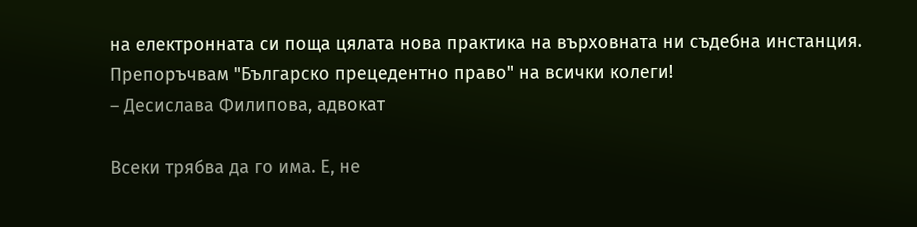на електронната си поща цялата нова практика на върховната ни съдебна инстанция. Препоръчвам "Българско прецедентно право" на всички колеги!
– Десислава Филипова, адвокат

Всеки трябва да го има. Е, не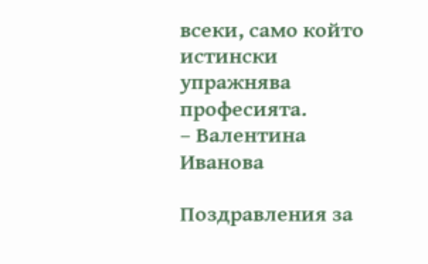всеки, само който истински упражнява професията.
– Валентина Иванова

Поздравления за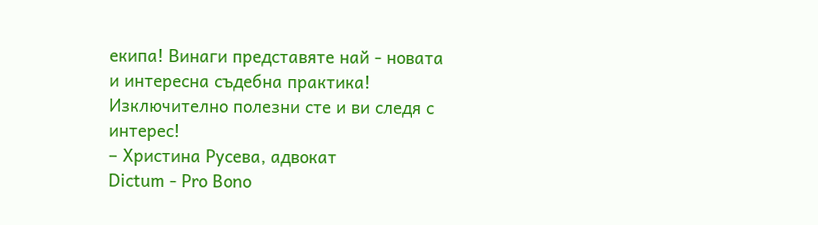екипа! Винаги представяте най - новата и интересна съдебна практика! Изключително полезни сте и ви следя с интерес!
– Христина Русева, адвокат
Dictum - Pro Bono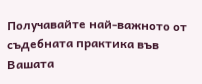Получавайте най-важното от съдебната практика във Вашата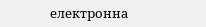електронна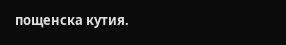пощенска кутия.